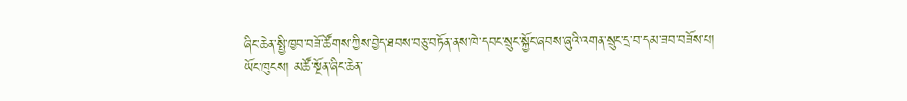ཞིང་ཆེན་སྤྱི་ཁྱབ་བཟོ་ཚོགས་ཀྱིས་བྱེད་ཐབས་བཅུ་བཏོན་ནས་ཁེ་དབང་སྲུང་སྐྱོང་ཞབས་ཞུའི་འགན་སྲུང་དྲ་བ་དམ་ཟབ་བཟོས་པ།
ཡོང་ཁུངས། མཚོ་སྔོན་ཞིང་ཆེན་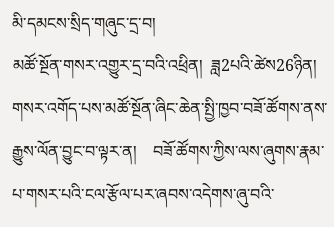མི་དམངས་སྲིད་གཞུང་དྲ་བ།
མཚོ་སྔོན་གསར་འགྱུར་དྲ་བའི་འཕྲིན།  ཟླ2པའི་ཚེས26ཉིན།    གསར་འགོད་པས་མཚོ་སྔོན་ཞིང་ཆེན་སྤྱི་ཁྱབ་བཟོ་ཚོགས་ནས་རྒྱུས་ལོན་བྱུང་བ་ལྟར་ན།    བཟོ་ཚོགས་ཀྱིས་ལས་ཞུགས་རྣམ་པ་གསར་པའི་ངལ་རྩོལ་པར་ཞབས་འདེགས་ཞུ་བའི་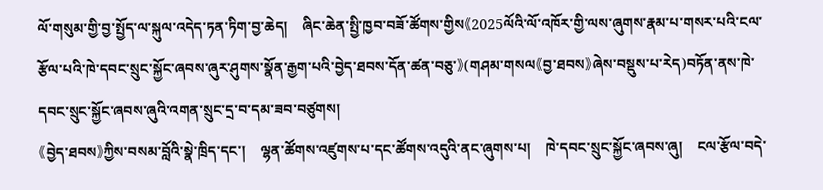ལོ་གསུམ་གྱི་བྱ་སྤྱོད་ལ་སྐུལ་འདེད་ཏན་ཏིག་བྱ་ཆེད།    ཞིང་ཆེན་སྤྱི་ཁྱབ་བཟོ་ཚོགས་གྱིས《2025ལོའི་ལོ་འཁོར་གྱི་ལས་ཞུགས་རྣམ་པ་གསར་པའི་ངལ་རྩོལ་པའི་ཁེ་དབང་སྲུང་སྐྱོང་ཞབས་ཞུར་ཤུགས་སྣོན་རྒྱག་པའི་བྱེད་ཐབས་དོན་ཚན་བཅུ་》(གཤམ་གསལ《བྱ་ཐབས》ཞེས་བསྡུས་པ་རེད)བཏོན་ནས་ཁེ་དབང་སྲུང་སྐྱོང་ཞབས་ཞུའི་འགན་སྲུང་དྲ་བ་དམ་ཟབ་བཙུགས།
《བྱེད་ཐབས》ཀྱིས་བསམ་བློའི་སྣེ་ཁྲིད་དང་།    ལྷན་ཚོགས་འཛུགས་པ་དང་ཚོགས་འདུའི་ནང་ཞུགས་པ།    ཁེ་དབང་སྲུང་སྐྱོང་ཞབས་ཞུ།    ངལ་རྩོལ་བདེ་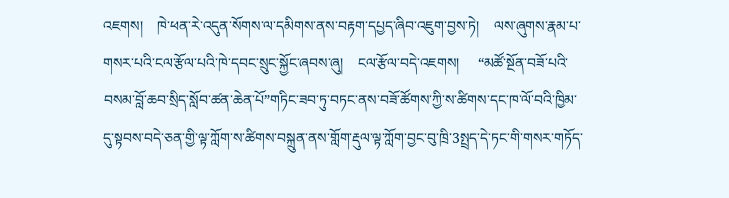འཇགས།    ཁེ་ཕན་རེ་འདུན་སོགས་ལ་དམིགས་ནས་བརྟག་དཔྱད་ཞིབ་འཇུག་བྱས་ཏེ།    ལས་ཞུགས་རྣམ་པ་གསར་པའི་ངལ་རྩོལ་པའི་ཁེ་དབང་སྲུང་སྐྱོང་ཞབས་ཞུ།    ངལ་རྩོལ་བདེ་འཇགས།     “མཚོ་སྔོན་བཟོ་པའི་བསམ་བློ་ཆབ་སྲིད་སློབ་ཚན་ཆེན་པོ”གཏིང་ཟབ་ཏུ་བཏང་ནས་བཟོ་ཚོགས་ཀྱི་ས་ཚིགས་དང་ཁ་ལོ་བའི་ཁྱིམ་དུ་སྟབས་བདེ་ཅན་གྱི་ལྟ་ཀློག་ས་ཚིགས་བསྐྲུན་ནས་གློག་རྡུལ་ལྟ་ཀློག་བྱང་བུ་ཁྲི་3སྤྲད་དེ་ཏང་གི་གསར་གཏོད་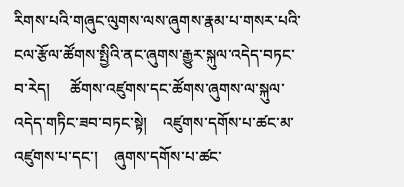རིགས་པའི་གཞུང་ལུགས་ལས་ཞུགས་རྣམ་པ་གསར་པའི་ངལ་རྩོལ་ཚོགས་སྤྱིའི་ནང་ཞུགས་རྒྱུར་སྐུལ་འདེད་བཏང་བ་རེད།     ཚོགས་འཛུགས་དང་ཚོགས་ཞུགས་ལ་སྐུལ་འདེད་གཏིང་ཟབ་བཏང་སྟེ།    འཛུགས་དགོས་པ་ཚང་མ་འཛུགས་པ་དང་།    ཞུགས་དགོས་པ་ཚང་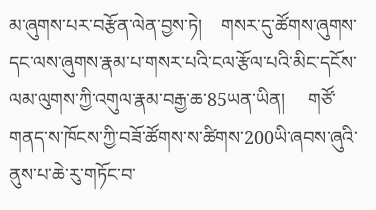མ་ཞུགས་པར་བརྩོན་ལེན་བྱས་ཏེ།    གསར་དུ་ཚོགས་ཞུགས་དང་ལས་ཞུགས་རྣམ་པ་གསར་པའི་ངལ་རྩོལ་པའི་མིང་དངོས་ལམ་ལུགས་ཀྱི་འགུལ་རྣམ་བརྒྱ་ཆ་85ཡན་ཡིན།     གཙོ་གནད་ས་ཁོངས་ཀྱི་བཟོ་ཚོགས་ས་ཚིགས་200ཡི་ཞབས་ཞུའི་ནུས་པ་ཆེ་རུ་གཏོང་བ་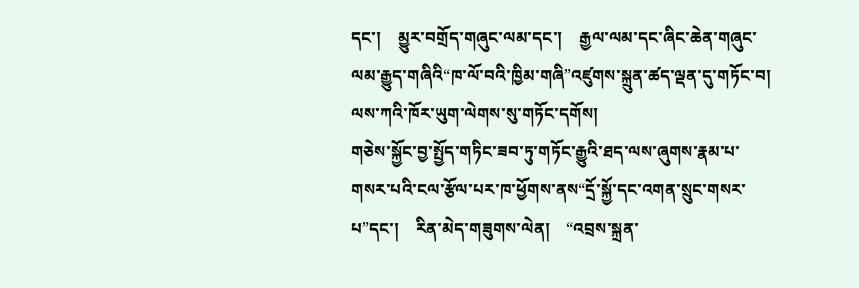དང་།    མྱུར་བགྲོད་གཞུང་ལམ་དང་།    རྒྱལ་ལམ་དང་ཞིང་ཆེན་གཞུང་ལམ་རྒྱུད་གཞིའི“ཁ་ལོ་བའི་ཁྱིམ་གཞི”འཛུགས་སྐྲུན་ཚད་ལྡན་དུ་གཏོང་བ།    ལས་ཀའི་ཁོར་ཡུག་ལེགས་སུ་གཏོང་དགོས།
གཅེས་སྐྱོང་བྱ་སྤྱོད་གཏིང་ཟབ་ཏུ་གཏོང་རྒྱུའི་ཐད་ལས་ཞུགས་རྣམ་པ་གསར་པའི་ངལ་རྩོལ་པར་ཁ་ཕྱོགས་ནས“དྲོ་སྐྱོ་དང་འགན་སྲུང་གསར་པ”དང་།    རིན་མེད་གཟུགས་ལེན།    “འབྲས་སྐྲན་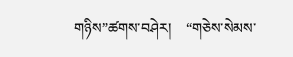གཉིས”ཚགས་བཤེར།    “གཅེས་སེམས་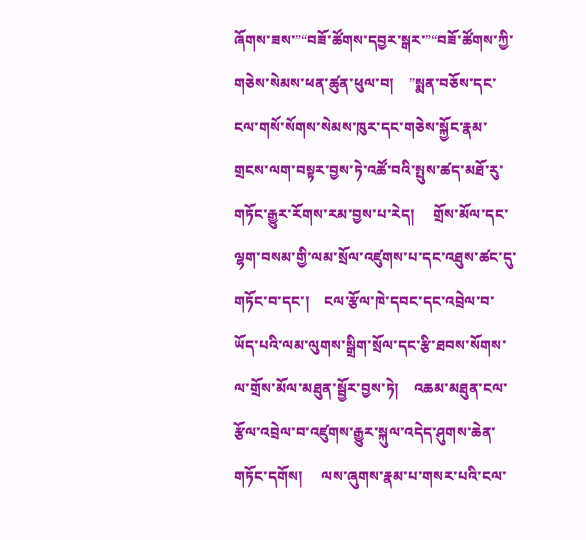ཞོགས་ཟས་”“བཟོ་ཚོགས་དབྱར་སྒར་”“བཟོ་ཚོགས་ཀྱི་གཅེས་སེམས་ཕན་ཚུན་ཕུལ་བ།    ”སྨན་བཅོས་དང་ངལ་གསོ་སོགས་སེམས་ཁུར་དང་གཅེས་སྐྱོང་རྣམ་གྲངས་ལག་བསྟར་བྱས་ཏེ་འཚོ་བའི་སྤུས་ཚད་མཐོ་རུ་གཏོང་རྒྱུར་རོགས་རམ་བྱས་པ་རེད།     གྲོས་མོལ་དང་ལྷག་བསམ་གྱི་ལམ་སྲོལ་འཛུགས་པ་དང་འཐུས་ཚང་དུ་གཏོང་བ་དང་།    ངལ་རྩོལ་ཁེ་དབང་དང་འབྲེལ་བ་ཡོད་པའི་ལམ་ལུགས་སྒྲིག་སྲོལ་དང་རྩི་ཐབས་སོགས་ལ་གྲོས་མོལ་མཐུན་སྦྱོར་བྱས་ཏེ།    འཆམ་མཐུན་ངལ་རྩོལ་འབྲེལ་བ་འཛུགས་རྒྱུར་སྐུལ་འདེད་ཤུགས་ཆེན་གཏོང་དགོས།     ལས་ཞུགས་རྣམ་པ་གསར་པའི་ངལ་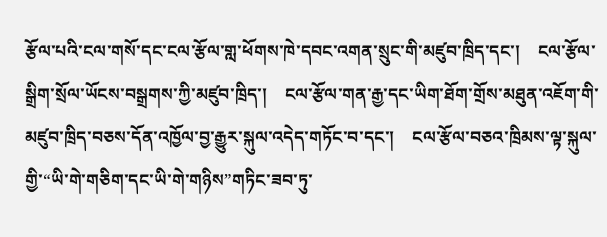རྩོལ་པའི་ངལ་གསོ་དང་ངལ་རྩོལ་གླ་ཕོགས་ཁེ་དབང་འགན་སྲུང་གི་མཛུབ་ཁྲིད་དང་།    ངལ་རྩོལ་སྒྲིག་སྲོལ་ཡོངས་བསྒྲགས་ཀྱི་མཛུབ་ཁྲིད་།    ངལ་རྩོལ་གན་རྒྱ་དང་ཡིག་ཐོག་གྲོས་མཐུན་འཇོག་གི་མཛུབ་ཁྲིད་བཅས་དོན་འཁྱོལ་བྱ་རྒྱུར་སྐུལ་འདེད་གཏོང་བ་དང་།    ངལ་རྩོལ་བཅའ་ཁྲིམས་ལྟ་སྐུལ་གྱི་“ཡི་གེ་གཅིག་དང་ཡི་གེ་གཉིས”གཏིང་ཟབ་ཏུ་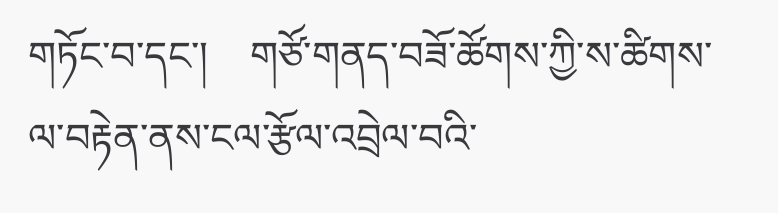གཏོང་བ་དང་།    གཙོ་གནད་བཟོ་ཚོགས་ཀྱི་ས་ཚིགས་ལ་བརྟེན་ནས་ངལ་རྩོལ་འབྲེལ་བའི་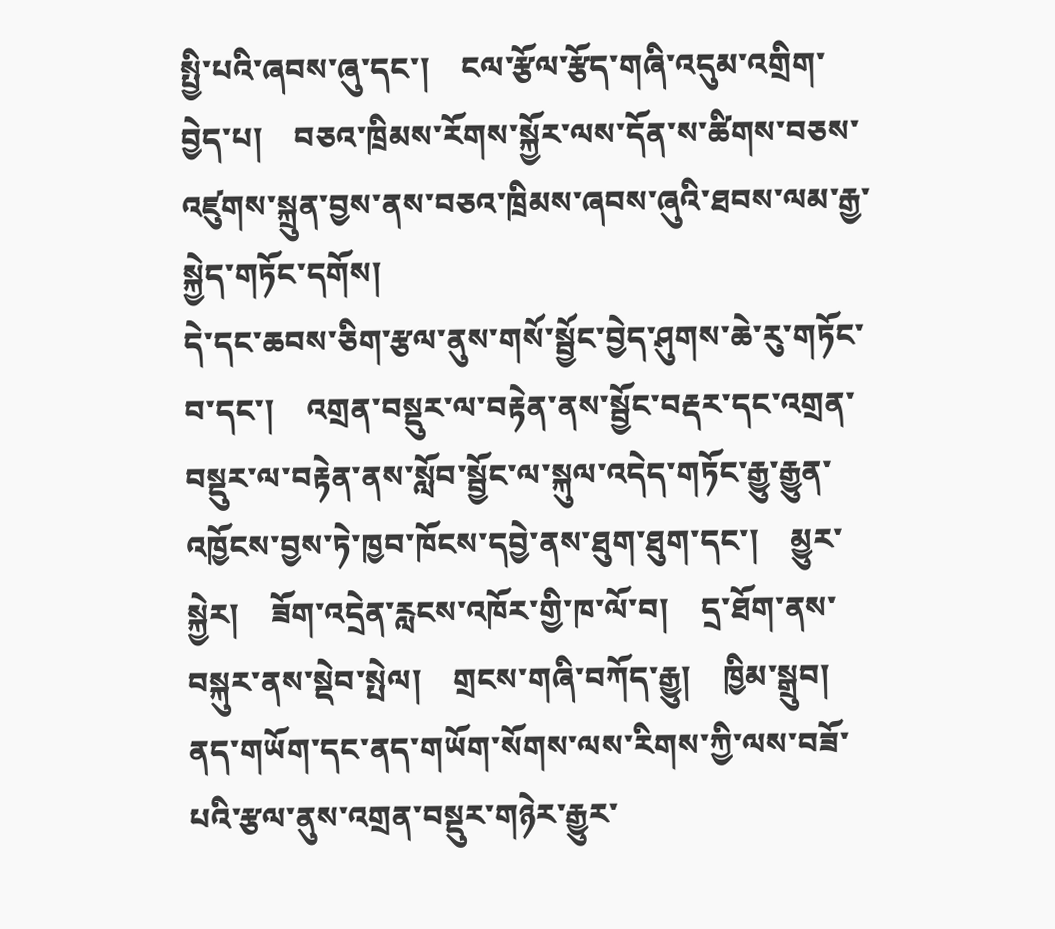སྤྱི་པའི་ཞབས་ཞུ་དང་།    ངལ་རྩོལ་རྩོད་གཞི་འདུམ་འགྲིག་བྱེད་པ།    བཅའ་ཁྲིམས་རོགས་སྐྱོར་ལས་དོན་ས་ཚིགས་བཅས་འཛུགས་སྐྲུན་བྱས་ནས་བཅའ་ཁྲིམས་ཞབས་ཞུའི་ཐབས་ལམ་རྒྱ་སྐྱེད་གཏོང་དགོས།
དེ་དང་ཆབས་ཅིག་རྩལ་ནུས་གསོ་སྦྱོང་བྱེད་ཤུགས་ཆེ་རུ་གཏོང་བ་དང་།    འགྲན་བསྡུར་ལ་བརྟེན་ནས་སྦྱོང་བརྡར་དང་འགྲན་བསྡུར་ལ་བརྟེན་ནས་སློབ་སྦྱོང་ལ་སྐུལ་འདེད་གཏོང་རྒྱུ་རྒྱུན་འཁྱོངས་བྱས་ཏེ་ཁྱབ་ཁོངས་དབྱེ་ནས་ཐུག་ཐུག་དང་།    མྱུར་སྐྱེར།    ཟོག་འདྲེན་རླངས་འཁོར་གྱི་ཁ་ལོ་བ།    དྲ་ཐོག་ནས་བསྐུར་ནས་སྡེབ་སྤེལ།    གྲངས་གཞི་བཀོད་རྒྱུ།    ཁྱིམ་སྒྲུབ།    ནད་གཡོག་དང་ནད་གཡོག་སོགས་ལས་རིགས་ཀྱི་ལས་བཟོ་པའི་རྩལ་ནུས་འགྲན་བསྡུར་གཉེར་རྒྱུར་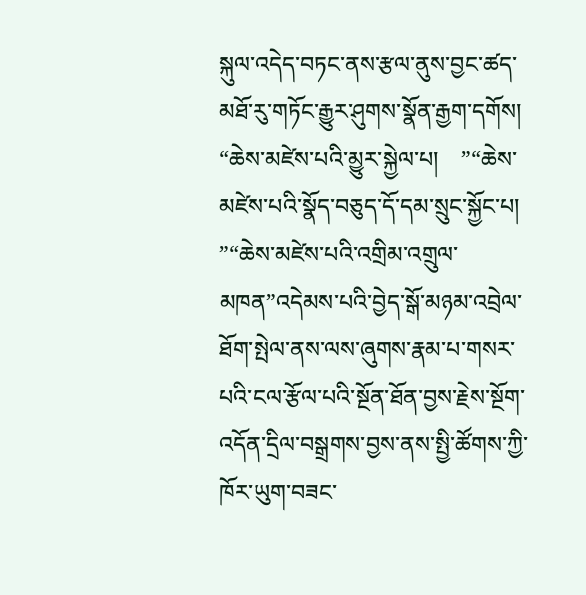སྐུལ་འདེད་བཏང་ནས་རྩལ་ནུས་བྱང་ཚད་མཐོ་རུ་གཏོང་རྒྱུར་ཤུགས་སྣོན་རྒྱག་དགོས།     “ཆེས་མཛེས་པའི་མྱུར་སྐྱེལ་པ།    ”“ཆེས་མཛེས་པའི་སྣོད་བཅུད་དོ་དམ་སྲུང་སྐྱོང་པ།    ”“ཆེས་མཛེས་པའི་འགྲིམ་འགྲུལ་མཁན”འདེམས་པའི་བྱེད་སྒོ་མཉམ་འབྲེལ་ཐོག་སྤེལ་ནས་ལས་ཞུགས་རྣམ་པ་གསར་པའི་ངལ་རྩོལ་པའི་སྔོན་ཐོན་བྱས་རྗེས་སྔོག་འདོན་དྲིལ་བསྒྲགས་བྱས་ནས་སྤྱི་ཚོགས་ཀྱི་ཁོར་ཡུག་བཟང་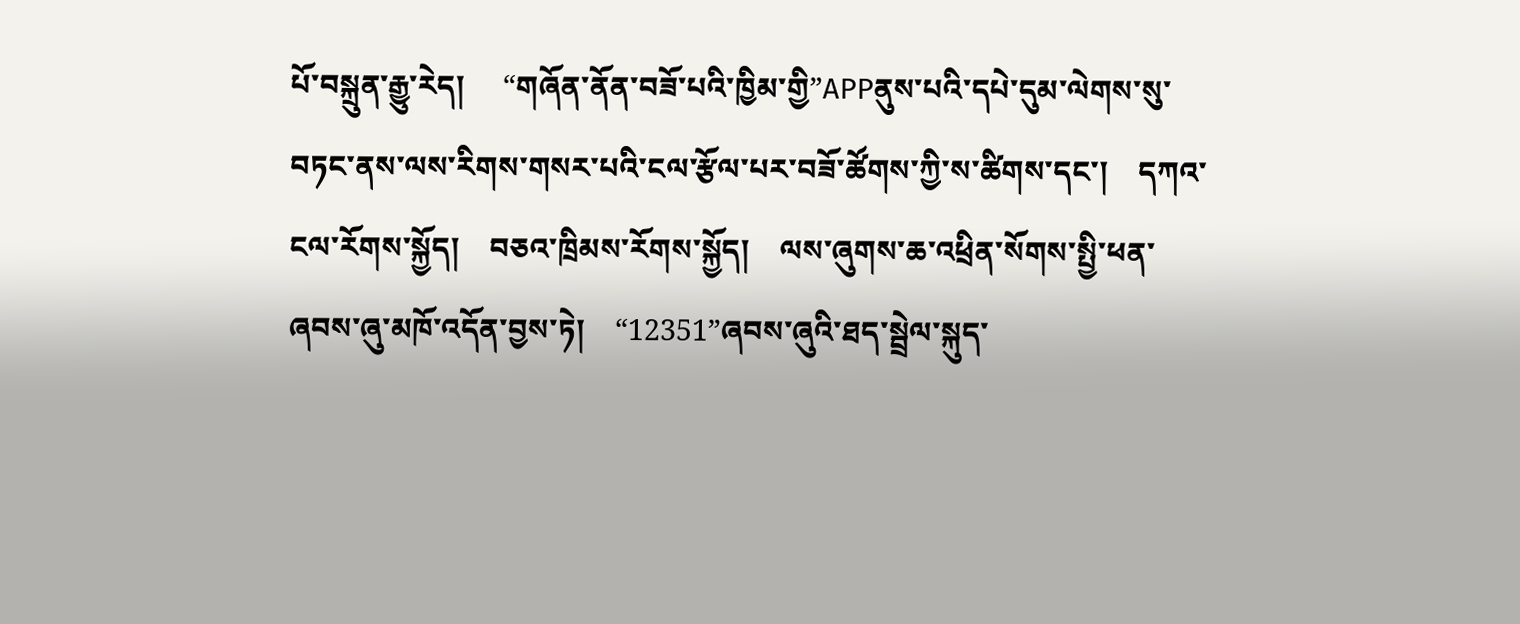པོ་བསྐྲུན་རྒྱུ་རེད།     “གཞོན་ནོན་བཟོ་པའི་ཁྱིམ་གྱི”APPནུས་པའི་དཔེ་དུམ་ལེགས་སུ་བཏང་ནས་ལས་རིགས་གསར་པའི་ངལ་རྩོལ་པར་བཟོ་ཚོགས་ཀྱི་ས་ཚིགས་དང་།    དཀའ་ངལ་རོགས་སྐྱོད།    བཅའ་ཁྲིམས་རོགས་སྐྱོད།    ལས་ཞུགས་ཆ་འཕྲིན་སོགས་སྤྱི་ཕན་ཞབས་ཞུ་མཁོ་འདོན་བྱས་ཏེ།    “12351”ཞབས་ཞུའི་ཐད་སྦྲེལ་སྐུད་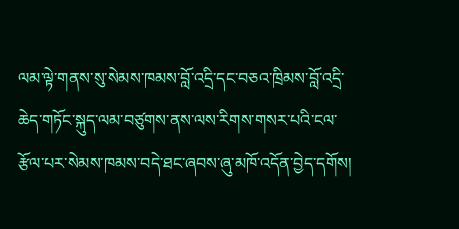ལམ་ལྟེ་གནས་སུ་སེམས་ཁམས་བློ་འདྲི་དང་བཅའ་ཁྲིམས་བློ་འདྲི་ཆེད་གཏོང་སྐུད་ལམ་བཙུགས་ནས་ལས་རིགས་གསར་པའི་ངལ་རྩོལ་པར་སེམས་ཁམས་བདེ་ཐང་ཞབས་ཞུ་མཁོ་འདོན་བྱེད་དགོས།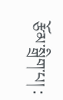རྩོམ་སྒྲིག་པ། :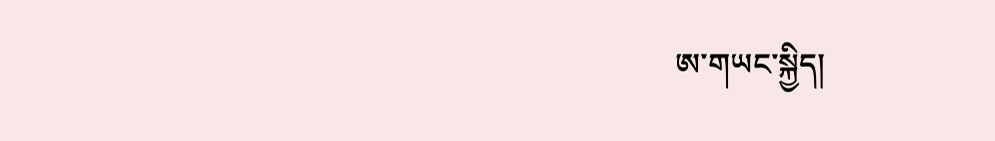ཨ་གཡང་སྐྱིད།